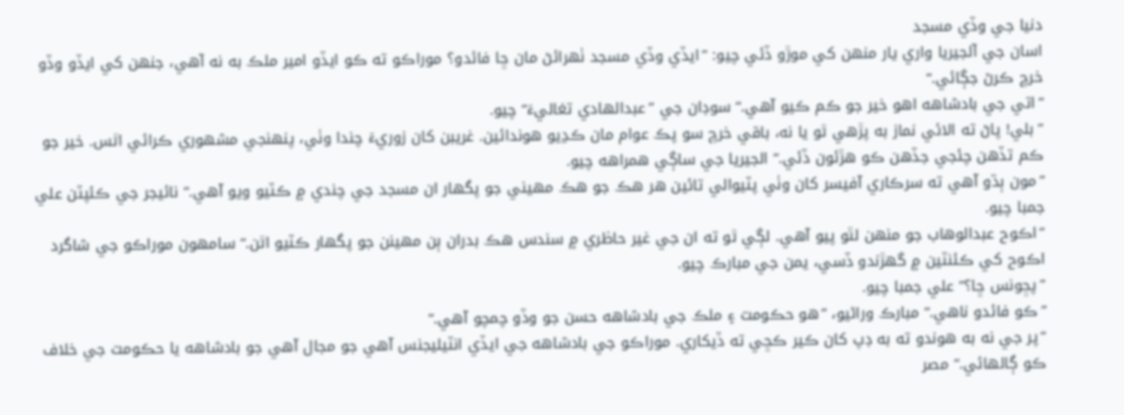دنيا جي وڏي مسجد
اسان جي آلجيريا واري يار منهن کي موڙو ڏئي چيو: ”ايڏي وڏي مسجد ٺهرائڻ مان ڇا فائدو؟ موراڪو ته ڪو ايڏو امير ملڪ به نه آهي، جنهن کي ايڏو وڏو خرچ ڪرڻ جڳائي.“
”اتي جي بادشاهه اهو خير جو ڪم ڪيو آهي.“ سوڊان جي ”عبدالهادي تغاليءَ“ چيو.
”بلي! پاڻ ته الائي نماز به پڙهي ٿو يا نه، باقي خرچ سو پڪ عوام مان ڪڍيو هوندائين. غريبن کان زوريءَ چندا وٺي، پنهنجي مشهوري ڪرائي اٿس. خير جو ڪم تڏهن چئجي جڏهن ڪو هڙئون ڏئي.“ الجيريا جي ساڳي همراهه چيو.
”مون ٻڌو آهي ته سرڪاري آفيسر کان وٺي پٽيوالي تائين هر هڪ جو هڪ مهيني جو پگهار ان مسجد جي چندي ۾ ڪٽيو ويو آهي.“ نائيجر جي ڪئپٽن علي جمبا چيو.
”اڪوح عبدالوهاب جو منهن لٿو پيو آهي. لڳي ٿو ته ان جي غير حاظري ۾ سندس هڪ بدران ٻن مهينن جو پگهار ڪٽيو اٿن.“ سامهون موراڪو جي شاگرد اڪوح کي ڪئنٽين ۾ گهڙندو ڏسي، يمن جي مبارڪ چيو.
”پڇونس ڇا؟“ علي جمبا چيو.
”ڪو فائدو ناهي.“ مبارڪ وراڻيو، ”هو حڪومت ۽ ملڪ جي بادشاهه حسن جو وڏو چمچو آهي.“
”پر جي نه به هوندو ته به ڊپ کان ڪير ڪڇي ته ڏيکاري. موراڪو جي بادشاهه جي ايڏي انٽيليجنس آهي جو مجال آهي جو بادشاهه يا حڪومت جي خلاف ڪو ڳالهائي.“ مصر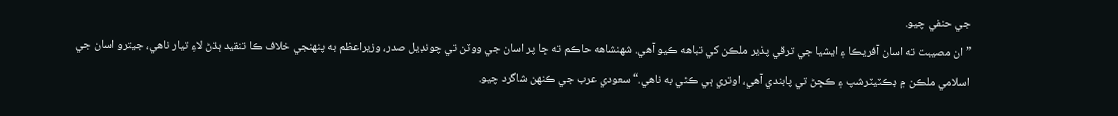جي حنفي چيو.
”ان مصيبت ته اسان آفريڪا ۽ ايشيا جي ترقي پذير ملڪن کي تباهه ڪيو آهي. شهنشاهه حاڪم ته ڇا پر اسان جي ووٽن تي چونڊيل صدر، وزيراعظم به پنهنجي خلاف ڪا تنقيد ٻڌڻ لاءِ تيار ناهي، جيترو اسان جي اسلامي ملڪن ۾ ڊڪٽيٽرشپ ۽ ڪڇڻ تي پابندي آهي، اوتري ٻي ڪٿي به ناهي.“ سعودي عرب جي ڪنهن شاگرد چيو.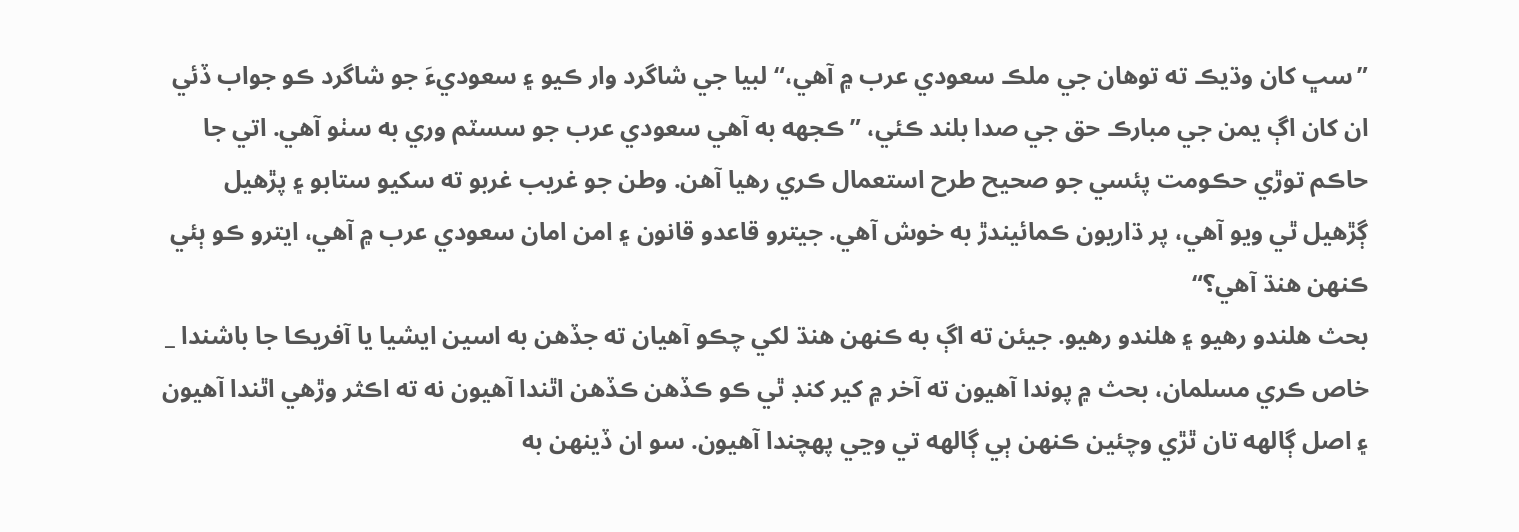”سڀ کان وڌيڪ ته توهان جي ملڪ سعودي عرب ۾ آهي،“ لبيا جي شاگرد وار ڪيو ۽ سعوديءَ جو شاگرد ڪو جواب ڏئي ان کان اڳ يمن جي مبارڪ حق جي صدا بلند ڪئي، ”ڪجهه به آهي سعودي عرب جو سسٽم وري به سٺو آهي. اتي جا حاڪم توڙي حڪومت پئسي جو صحيح طرح استعمال ڪري رهيا آهن. وطن جو غريب غربو ته سکيو ستابو ۽ پڙهيل ڳڙهيل ٿي ويو آهي، پر ڌاريون ڪمائيندڙ به خوش آهي. جيترو قاعدو قانون ۽ امن امان سعودي عرب ۾ آهي، ايترو ڪو ٻئي ڪنهن هنڌ آهي؟“
بحث هلندو رهيو ۽ هلندو رهيو. جيئن ته اڳ به ڪنهن هنڌ لکي چڪو آهيان ته جڏهن به اسين ايشيا يا آفريڪا جا باشندا _ خاص ڪري مسلمان، بحث ۾ پوندا آهيون ته آخر ۾ کير کنڊ ٿي ڪو ڪڏهن ڪڏهن اٿندا آهيون نه ته اڪثر وڙهي اٿندا آهيون ۽ اصل ڳالهه تان ٿڙي وچئين ڪنهن ٻي ڳالهه تي وڃي پهچندا آهيون. سو ان ڏينهن به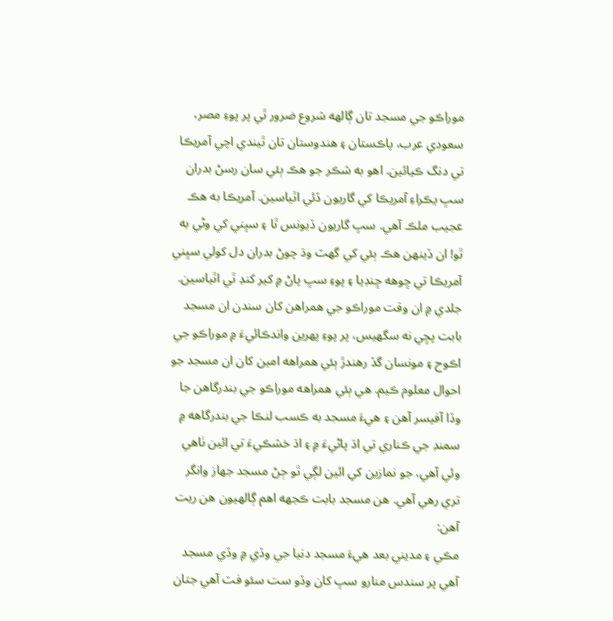موراڪو جي مسجد تان ڳالهه شروع ضرور ٿي پر پوءِ مصر، سعودي عرب، پاڪستان ۽ هندوستان تان ٿيندي اچي آمريڪا تي دنگ ڪيائين. اهو به شڪر جو هڪ ٻئي سان رسڻ بدران سڀ يڪراءِ آمريڪا کي گاريون ڏئي اٿياسين. آمريڪا به هڪ عجيب ملڪ آهي. سڀ گاريون ڏيونس ٿا ۽ سڀني کي وڻي به ٿو! ان ڏينهن هڪ ٻئي کي گهٽ وڌ چوڻ بدران دل کولي سڀني آمريڪا تي ڇوهه ڇنڊيا ۽ پوءِ سڀ پاڻ ۾ کير کنڊ ٿي اٿياسين.
جلدي ۾ ان وقت موراڪو جي همراهن کان سندن ان مسجد بابت پڇي نه سگهيس، پر پوءِ پهرين واندڪائيءَ ۾ موراڪو جي اڪوح ۽ مونسان گڏ رهندڙ ٻئي همراهه امين کان ان مسجد جو احوال معلوم ڪيم. هي ٻئي همراهه موراڪو جي بندرگاهن جا وڏا آفيسر آهن ۽ هيءَ مسجد به ڪسب لنڪا جي بندرگاهه ۾ سمنڊ جي ڪناري تي اڌ پاڻيءَ ۾ ۽ اڌ خشڪيءَ تي ائين ٺاهي وئي آهي، جو نمازين کي ائين لڳي ٿو ڄڻ مسجد جهاز وانگر تري رهي آهي. هن مسجد بابت ڪجهه اهم ڳالهيون هن ريت آهن:
مڪي ۽ مديني بعد هيءَ مسجد دنيا جي وڏي ۾ وڏي مسجد آهي پر سندس منارو سڀ کان وڏو ست سئو فٽ آهي جتان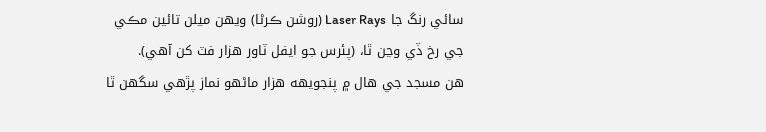سائي رنگ جا Laser Rays (روشن ڪرڻا) ويهن ميلن تائين مڪي جي رخ ڏي وڃن ٿا، (پئرس جو ايفل ٽاور هزار فٽ کن آهي).
هن مسجد جي هال ۾ پنجويهه هزار ماڻهو نماز پڙهي سگهن ٿا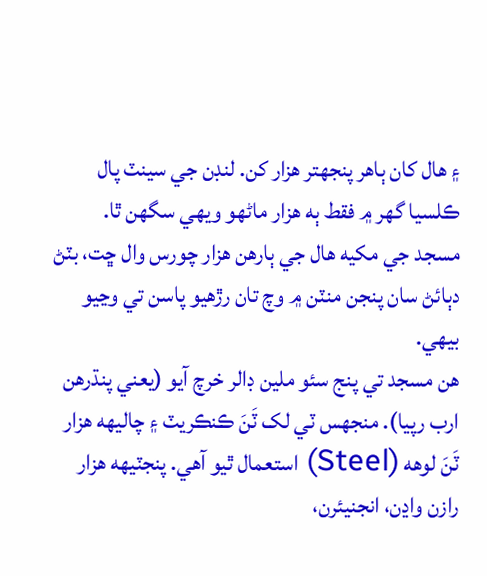۽ هال کان ٻاهر پنجهتر هزار کن. لنڊن جي سينٽ پال ڪلسيا گهر ۾ فقط ٻه هزار ماڻهو ويهي سگهن ٿا.
مسجد جي مکيه هال جي ٻارهن هزار چورس وال ڇت، بٽڻ دٻائڻ سان پنجن منٽن ۾ وچ تان رڙهيو پاسن تي وڃيو بيهي.
هن مسجد تي پنج سئو ملين ڊالر خرچ آيو (يعني پنڌرهن ارب رپيا). منجهس ٽي لک ٽَنَ ڪنڪريٽ ۽ چاليهه هزار ٽَنَ لوهه (Steel) استعمال ٿيو آهي. پنجٽيهه هزار رازن واڍن، انجنيئرن،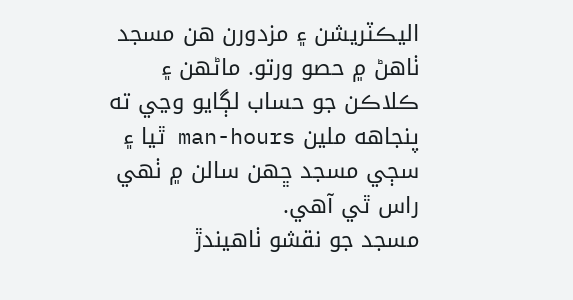اليڪٽريشن ۽ مزدورن هن مسجد ٺاهڻ ۾ حصو ورتو. ماڻهن ۽ ڪلاڪن جو حساب لڳايو وڃي ته پنجاهه ملين man-hours ٿيا ۽ سڄي مسجد ڇهن سالن ۾ ٺهي راس ٿي آهي.
مسجد جو نقشو ٺاهيندڙ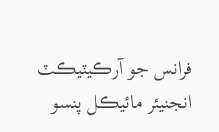فرانس جو آرڪيٽيڪٽ انجنيئر مائيڪل پنسو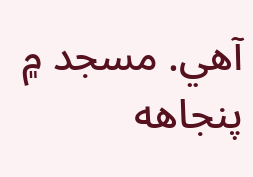آهي. مسجد ۾ پنجاهه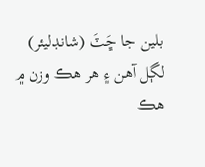بلين جا ڇَٽَ (شانڊليئر) لڳل آهن ۽ هر هڪ وزن ۾ هڪ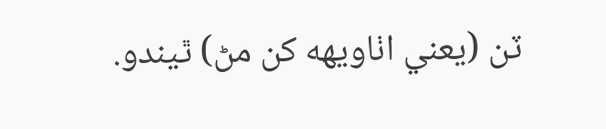ٽن (يعني اٺاويهه کن مڻ) ٿيندو.